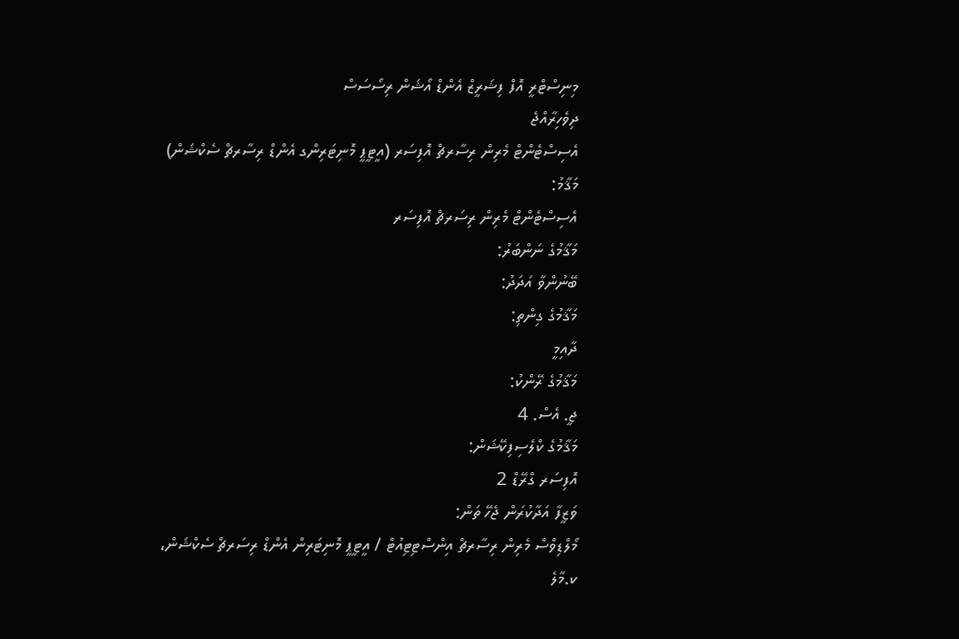މިނިސްޓްރީ އޮފް ފިޝަރީޒް އެންޑް އޯޝަން ރިސޯސަސް
ދިވެހިރާއްޖެ
އެސިސްޓެންޓް މެރިން ރިސާރޗް އޮފިސަރ (އީޓީޕީ މޮނިޓަރިންގ އެންޑް ރިސާރޗް ސެކްޝަން)
މަޤާމު:
އެސިސްޓެންޓް މެރިން ރިސަރޗް އޮފިސަރ
މަޤާމުގެ ނަންބަރު:
ބޭނުންވާ އަދަދު:
މަޤާމުގެ ގިންތި:
ދާއިމީ
މަޤާމުގެ ރޭންކު:
ޖީ. އެސް. 4
މަޤާމުގެ ކްލެސިފިކޭޝަން:
އޮފިސަރ ގްރޭޑް 2
ވަޒީފާ އަދާކުރަން ޖެހޭ ތަން:
މޯލްޑިވްސް މެރިން ރިސާރޗް އިންސްޓިޓިއުޓް / އީޓީޕީ މޮނިޓަރިން އެންޑް ރިސަރޗް ސެކްޝަން، ކ.މާލެ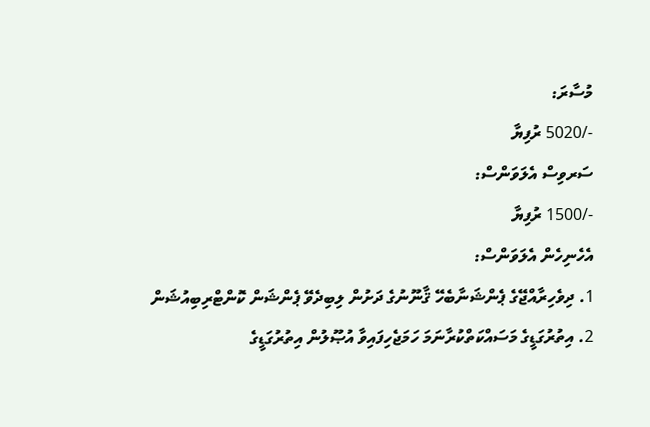މުސާރަ:
-/5020 ރުފިޔާ
ސަރވިސް އެލަވަންސް:
-/1500 ރުފިޔާ
އެހެނިހެން އެލަވަންސް:
1. ދިވެހިރާއްޖޭގެ ޕެންޝަނާބެހޭ ޤާނޫނުގެ ދަށުން ލިބިދެވޭ ޕެންޝަން ކޮންޓްރިބިއުޝަން
2. އިތުރުގަޑީގެ މަސައްކަތްކުރާނަމަ ހަމަޖެހިފައިވާ އުޞޫލުން އިތުރުގަޑީގެ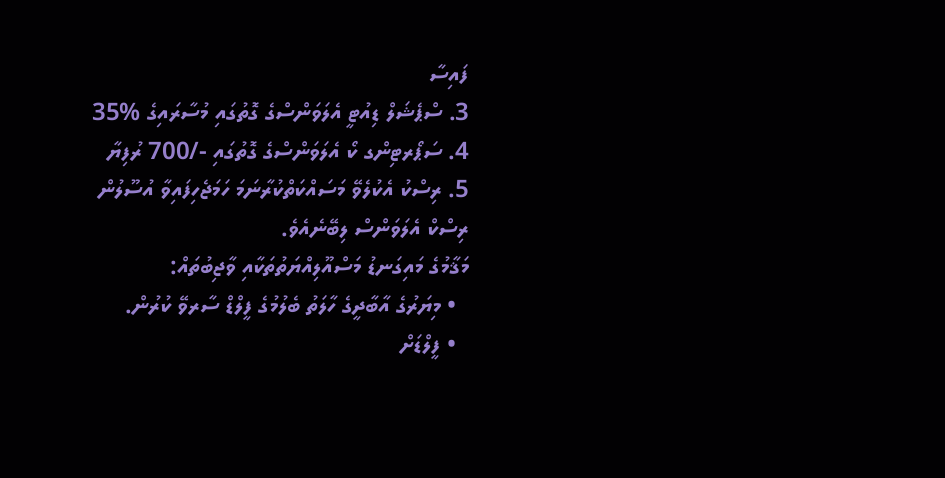ފައިސާ
3. ސްޕެޝަލް ޑިއުޓީ އެލަވަންސްގެ ގޮތުގައި މުސާރައިގެ %35
4. ސަޕޯރޓިންގ ކޯ އެލަވަންސްގެ ގޮތުގައި -/700 ރުފިޔާ
5. ރިސްކު އެކުލެވޭ މަސައްކަތްކުރާނަމަ ހަމަޖެހިފައިވާ އުސޫލުން ރިސްކް އެލަވަންސް ލިބޭނެއެވެ.
މަޤާމުގެ މައިގަނޑު މަސްއޫލިއްޔަތުތަކާއި ވާޖިބުތައް:
  • މިޔަރުގެ އާބާދީގެ ހާލަތު ބެލުމުގެ ފީލްޑް ސާރވޭ ކުރުން.
  • ފީލްޑަށް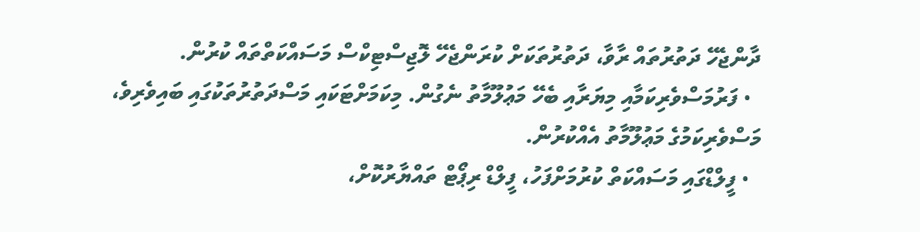ދާންޖެހޭ ދަތުރުތައް ރާވާ، ދަތުރުތަކަށް ކުރަންޖެހޭ ލޮޖިސްޓިކްސް މަސައްކަތްތައް ކުރުން.
  • ފަރުމަސްވެރިކަމާއި މިޔަރާއި ބެހޭ މަޢުލޫމާތު ނެގުން. މިކަމަށްޓަކައި މަސްދަތުރުތަކުގައި ބައިވެރިވެ، މަސްވެރިކަމުގެ މަޢުލޫމާތު އެއްކުރުން.
  • ފީލްޑްގައި މަސައްކަތް ކުރުމަށްފަހު، ފީލްޑް ރިޕޯޓް ތައްޔާރުކޮށް،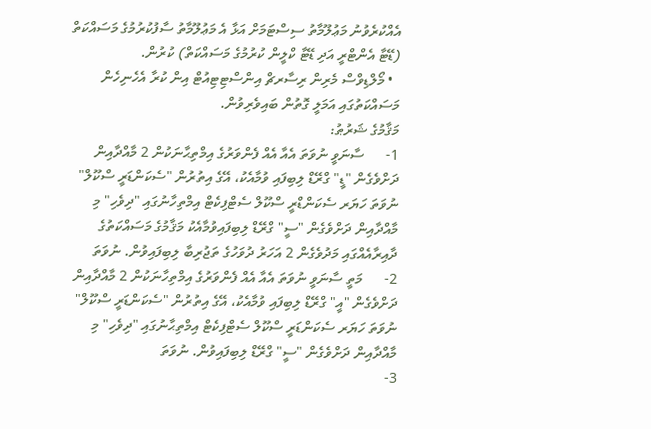އެއްކުރެވުނު މަޢުލޫމާތު ސިސްޓަމަށް އަޅާ އެ މަޢުލޫމާތު ސާފުކުރުމުގެ މަސައްކަތް (ޑޭޓާ އެންޓްރީ އަދި ޑޭޓާ ކްލީން ކުރުމުގެ މަސައްކަތް) ކުރުން.
  • މޯލްޑިވްސް މެރިން ރިސާރޗް އިންސްޓިޓިއުޓް އިން ކުރާ އެހެނިހެން މަސައްކަތުގައި އަމަލީ ގޮތުން ބައިވެރިވުން.
މަޤާމުގެ ޝަރުޠު:
1-      ސާނަވީ ނުވަތަ އެއާ އެއް ފެންވަރުގެ އިމްތިޙާނަކުން 2 މާއްދާއިން ދަށްވެގެން "ޑީ" ގްރޭޑް ލިބިފައި ވުމާއެކު، އޭގެ އިތުރުން "ސެކަންޑަރީ ސްކޫލް" ނުވަތަ ހަޔަރ ސެކަންޑްރީ ސްކޫލް ސެޓްފިކެޓް އިމްތިހާނުގައި "ދިވެހި" މި މާއްދާއިން ދަށްވެގެން "ސީ" ގްރޭޑް ލިބިފައިވުމާއެކު މަޤާމުގެ މަސައްކަތުގެ ދާއިރާއެއްގައި މަދުވެގެން 2 އަހަރު ދުވަހުގެ ތަޖުރިބާ ލިބިފައިވުން. ނުވަތަ
2-      މަތީ ސާނަވީ ނުވަތަ އެއާ އެއް ފެންވަރުގެ އިމްތިހާނަކުން 2 މާއްދާއިން ދަށްވެގެން "އީ" ގްރޭޑް ލިބިފައި ވުމާއެކު، އޭގެ އިތުރުން "ސެކަންޑަރީ ސްކޫލް" ނުވަތަ ހަޔަރ ސެކަންޑަރީ ސްކޫލް ސެޓްފިކެޓް އިމްތިޙާނުގައި "ދިވެހި" މި މާއްދާއިން ދަށްވެގެން "ސީ" ގްރޭޑް ލިބިފައިވުން. ނުވަތަ
3-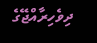ދިވެހިރާއްޖޭގެ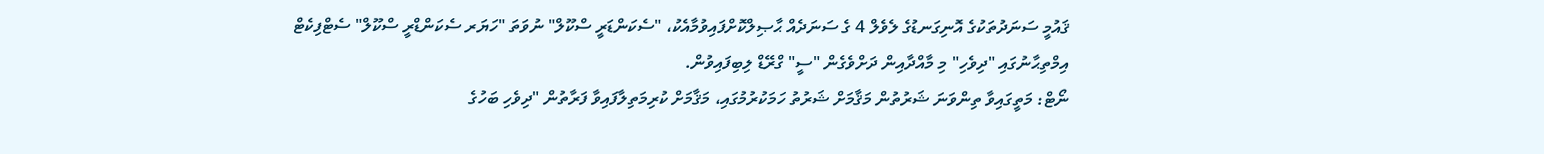ޤައުމީ ސަނަދުތަކުގެ އޮނިގަނޑުގެ ލެވެލް 4 ގެ ސަނަދެއް ޙާޞިލްކޮށްފައިވުމާއެކު، "ސެކަންޑަރީ ސްކޫލް" ނުވަތަ "ހަޔަރ ސެކަންޑްރީ ސްކޫލް" ސެޓްފިކެޓް އިމްތިޙާނުގައި "ދިވެހި" މި މާއްދާއިން ދަށްވެގެން "ސީ" ގްރޭޑް ލިބިފައިވުން.
ނޯޓް: މަތީގައިވާ ތިންވަނަ ޝަރުތުން މަޤާމަށް ޝަރުތު ހަމަކުރުމުގައި، މަޤާމަށް ކުރިމަތިލާފައިވާ ފަރާތުން "ދިވެހި ބަހުގެ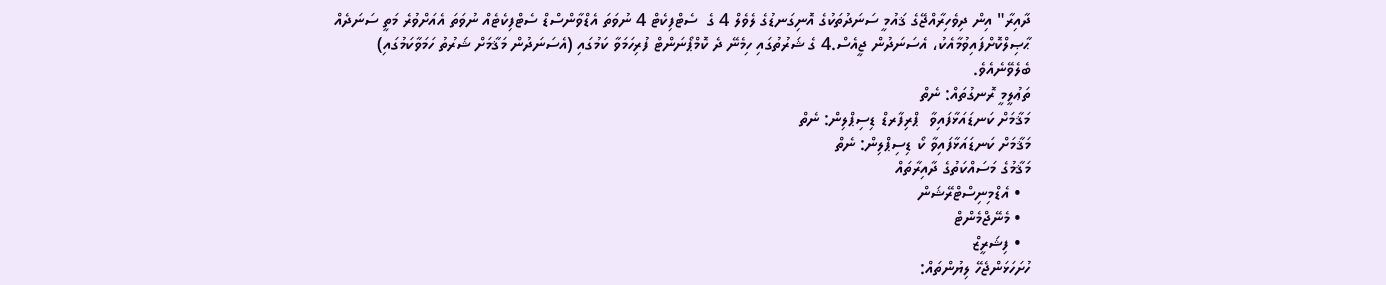ދާއިރާ" އިން ދިވެހިރާއްޖޭގެ ޤައުމީ ސަނަދުތަކުގެ އޮނިގަނޑުގެ ލެވެލް 4 ގެ  ސެޓްފިކެޓް 4 ނުވަތަ އެޑްވާންސްޑް ސެޓްފިކެޓެއް ނުވަތަ އެއަށްވުރެ މަތީ ސަނަދެއް ޙާޞިލްކޮށްފައިވުމާއެކު، އެސަނަދުން ޖީއެސް.4 ގެ ޝަރުތުގައި ހިމެނޭ ދެ ކޮމްޕޯނަންޓް ފުރިހަމަވާ ކަމުގައި (އެސަނަދުން މަޤާމަށް ޝަރުތު ހަމަވާކަމުގައި) ބެލެވޭނެއެވެ.
ތަޢުލީމީ ރޮނގުތައް: ނެތް
މަޤާމަށް ކަނޑައަޅާފައިވާ  ޕްރިފާރޑް ޑިސިޕްލިން: ނެތް
މަޤާމަށް ކަނޑައަޅާފައިވާ ކޯ ޑިސިޕްލިން: ނެތް
މަޤާމުގެ މަސައްކަތުގެ ދާއިރާތައް
  • އެޑްމިނިސްޓްރޭޝަން
  • މެނޭޖްމެންޓް
  • ފިޝަރީޒް
ހުށަހަޅަންޖެހޭ ލިޔުންތައް: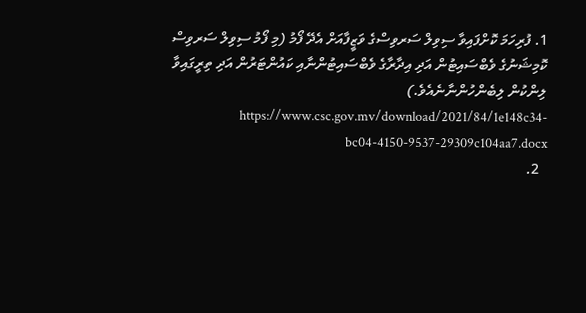1. ފުރިހަމަ ކޮށްފައިވާ ސިވިލް ސަރވިސްގެ ވަޒީފާއަށް އެދޭ ފޯމު (މި ފޯމު ސިވިލް ސަރވިސް ކޮމިޝަނުގެ ވެބްސައިޓުން އަދި އިދާރާގެ ވެބްސައިޓުންނާއި ކައުންޓަރުން އަދި ތިރީގައިވާ ލިންކުން ލިބެންހުންނާނެއެވެ.) https://www.csc.gov.mv/download/2021/84/1e148c34-bc04-4150-9537-29309c104aa7.docx
  2.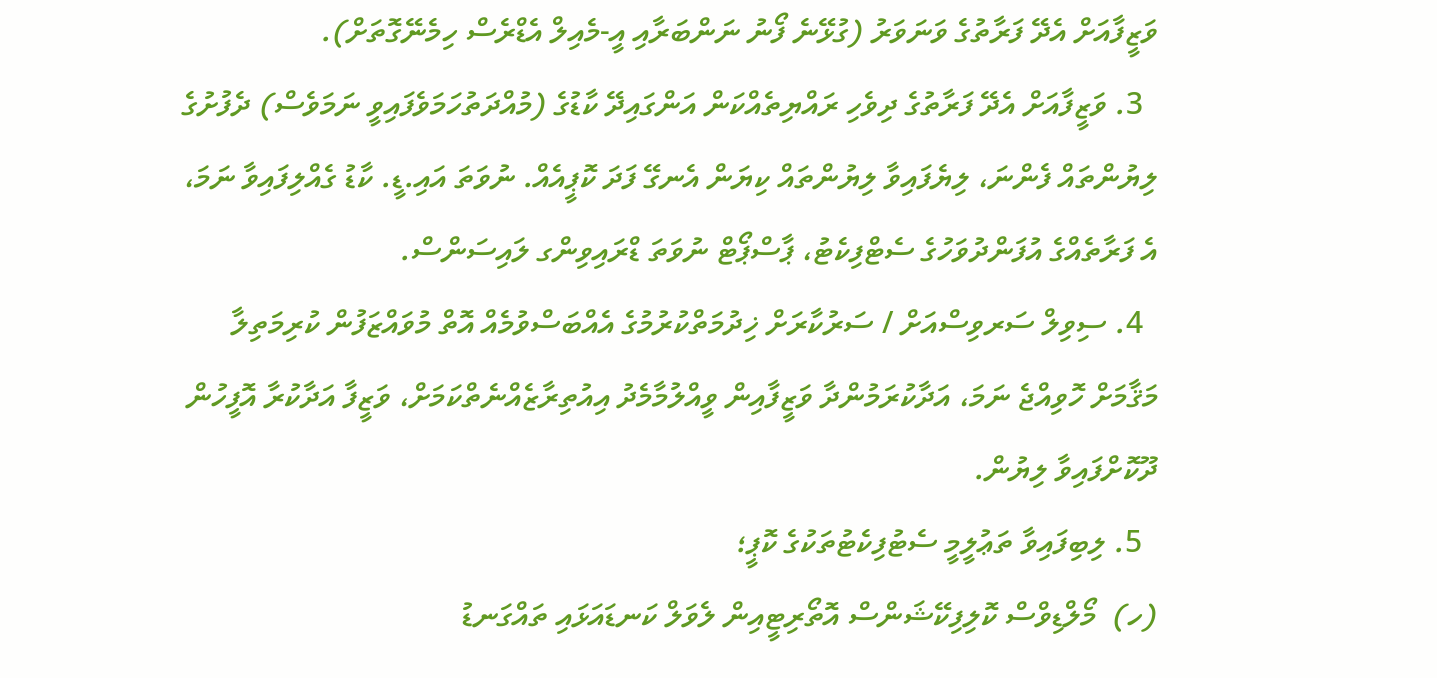ވަޒީފާއަށް އެދޭ ފަރާތުގެ ވަނަވަރު (ގުޅޭނެ ފޯނު ނަންބަރާއި އީ-މެއިލް އެޑްރެސް ހިމެނޭގޮތަށް).
  3. ވަޒީފާއަށް އެދޭ ފަރާތުގެ ދިވެހި ރައްޔިތެއްކަން އަންގައިދޭ ކާޑުގެ (މުއްދަތުހަމަވެފައިވީ ނަމަވެސް) ދެފުށުގެ ލިޔުންތައް ފެންނަ، ލިޔެފައިވާ ލިޔުންތައް ކިޔަން އެނގޭ ފަދަ ކޮޕީއެއް. ނުވަތަ އައި.ޑީ. ކާޑު ގެއްލިފައިވާ ނަމަ، އެ ފަރާތެއްގެ އުފަންދުވަހުގެ ސެޓްފިކެޓު، ޕާސްޕޯޓް ނުވަތަ ޑްރައިވިންގ ލައިސަންސް.
  4. ސިވިލް ސަރވިސްއަށް / ސަރުކާރަށް ޚިދުމަތްކުރުމުގެ އެއްބަސްވުމެއް އޮތް މުވައްޒަފުން ކުރިމަތިލާ މަޤާމަށް ހޮވިއްޖެ ނަމަ، އަދާކުރަމުންދާ ވަޒީފާއިން ވީއްލުމާމެދު އިއުތިރާޒެއްނެތްކަމަށް، ވަޒީފާ އަދާކުރާ އޮފީހުން ދޫކޮށްފައިވާ ލިޔުން.
  5. ލިބިފައިވާ ތަޢުލީމީ ސެޓުފިކެޓުތަކުގެ ކޮޕީ؛
(ހ)  މޯލްޑިވްސް ކޮލިފިކޭޝަންސް އޮތޯރިޓީއިން ލެވަލް ކަނޑައަޅައި ތައްގަނޑު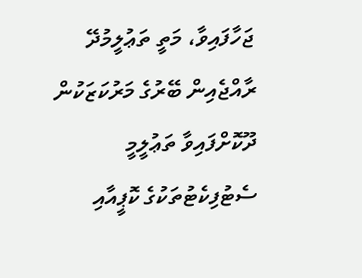ޖަހާފައިވާ، މަތީ ތަޢުލީމުދޭ ރާއްޖެއިން ބޭރުގެ މަރުކަޒަކުން ދޫކޮށްފައިވާ ތަޢުލީމީ ސެޓުފިކެޓުތަކުގެ ކޮޕީއާއި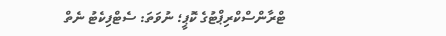ޓްރާންސްކްރިޕްޓުގެ ކޮޕީ؛ ނުވަތަ: ސެޓްފިކެޓު ނެތް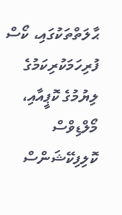ޙާލަތްތަކުގައި، ކޯސް ފުރިހަމަކުރިކަމުގެ ލިޔުމުގެ ކޮޕީއާއި، މޯލްޑިވްސް ކޮލިފިކޭޝަންސް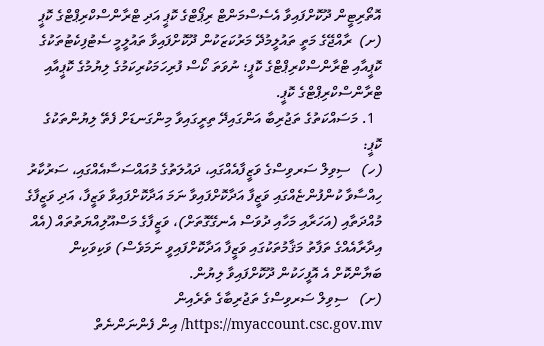އޮތޯރިޓީން ދޫކޮށްފައިވާ އެސެސްމަންޓް ރިޕޯޓްގެ ކޮޕީ އަދި ޓްރާންސްކްރިޕްޓްގެ ކޮޕީ
(ށ)  ރާއްޖޭގެ މަތީ ތައުލީމުދޭ މަރުކަޒަކުން ދޫކޮށްފައިވާ ތައުލީމީ ސެޓުފިކެޓުތަކުގެ ކޮޕީއާއި ޓްރާންސްކްރިޕްޓްގެ ކޮޕީ؛ ނުވަތަ ކޯސް ފުރިހަމަކުރިކަމުގެ ލިޔުމުގެ ކޮޕީއާއި ޓްރާންސްކްރިޕްޓްގެ ކޮޕީ.
  1. މަސައްކަތުގެ ތަޖުރިބާ އަންގައިދޭ ތިރީގައިވާ މިންގަނޑަށް ފެތޭ ލިޔުންތަކުގެ ކޮޕީ:
(ހ)   ސިވިލް ސަރވިސްގެ ވަޒީފާއެއްގައި، ދައުލަތުގެ މުއައްސަސާއެއްގައި، ސަރުކާރު ހިއްސާވާ ކުންފުންޏެއްގައި ވަޒީފާ އަދާކޮށްފައިވާ ނަމަ އަދާކޮށްފައިވާ ވަޒީފާ، އަދި ވަޒީފާގެ މުއްދަތާއި (އަހަރާއި މަހާއި ދުވަސް އެނގޭގޮތަށް)، ވަޒީފާގެ މަސްއޫލިއްޔަތުތައް (އެއް އިދާރާއެއްގެ ތަފާތު މަޤާމުތަކުގައި ވަޒީފާ އަދާކޮށްފައިވީ ނަމަވެސް) ވަކިވަކިން ބަޔާންކޮށް އެ އޮފީހަކުން ދޫކޮށްފައިވާ ލިޔުން.
(ށ)   ސިވިލް ސަރވިސްގެ ތަޖުރިބާގެ ތެރެއިން https://myaccount.csc.gov.mv/ އިން ފެންނަންނެތް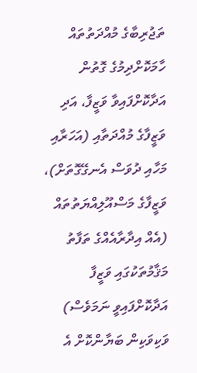ތަޖުރިބާގެ މުއްދަތުތައް ހާމަކޮށްދިމުގެ ގޮތުން އަދާކޮށްފައިވާ ވަޒީފާ، އަދި ވަޒީފާގެ މުއްދަތާއި (އަހަރާއި މަހާއި ދުވަސް އެނގޭގޮތަށް)، ވަޒީފާގެ މަސްއޫލިއްޔަތުތައް (އެއް އިދާރާއެއްގެ ތަފާތު މަޤާމުތަކުގައި ވަޒީފާ އަދާކޮށްފައިވީ ނަމަވެސް) ވަކިވަކިން ބަޔާންކޮށް އެ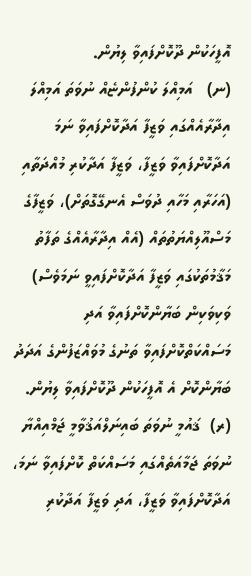އޮފީހަކުން ދޫކޮށްފައިވާ ލިޔުން.
(ނ)   އަމިއްލަ ކުންފުންޏެއް ނުވަތަ އަމިއްލަ އިދާރާއެއްގައި ވަޒީފާ އަދާކޮށްފައިވާ ނަމަ އަދާކޮށްފައިވާ ވަޒީފާ، ވަޒީފާ އަދާކުރި މުއްދަތާއި (އަހަރާއި މަހާއި ދުވަސް އެނގޭގޮތަށް)، ވަޒީފާގެ މަސްއޫލިއްޔަތުތައް (އެއް އިދާރާއެއްގެ ތަފާތު މަޤާމުތަކުގައި ވަޒީފާ އަދާކޮށްފައިވީ ނަމަވެސް) ވަކިވަކިން ބަޔާންކޮށްފައިވާ އަދި މަސައްކަތްކޮށްފައިވާ ތަނުގެ މުވައްޒަފުންގެ އަދަދު ބަޔާންކޮށް އެ އޮފީހަކުން ދޫކޮށްފައިވާ ލިޔުން.
(ރ)  ޤައުމީ ނުވަތަ ބައިނަލްއަޤުވާމީ ޖަމްއިއްޔާ ނުވަތަ ޖަމާއަތެއްގައި މަސައްކަތް ކޮށްފައިވާ ނަމަ، އަދާކޮށްފައިވާ ވަޒީފާ، އަދި ވަޒީފާ އަދާކުރި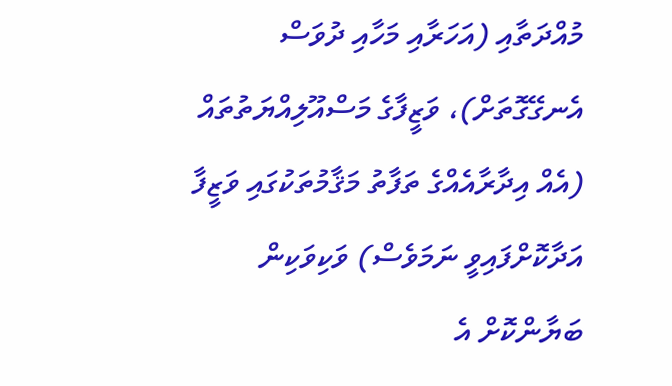މުއްދަތާއި (އަހަރާއި މަހާއި ދުވަސް އެނގޭގޮތަށް)، ވަޒީފާގެ މަސްއޫލިއްޔަތުތައް (އެއް އިދާރާއެއްގެ ތަފާތު މަޤާމުތަކުގައި ވަޒީފާ އަދާކޮށްފައިވީ ނަމަވެސް) ވަކިވަކިން ބަޔާންކޮށް އެ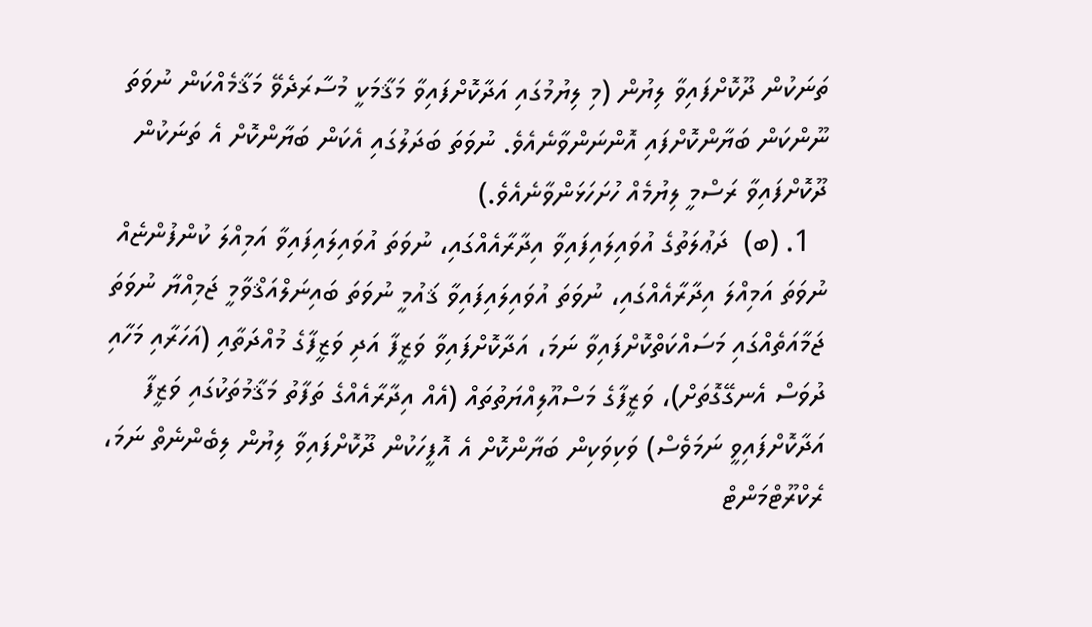ތަނަކުން ދޫކޮށްފައިވާ ލިޔުން (މި ލިޔުމުގައި އަދާކޮށްފައިވާ މަޤާމަކީ މުސާރަދެވޭ މަޤާމެއްކަން ނުވަތަ ނޫންކަން ބަޔާންކޮށްފައި އޮންނަންވާނެއެވެ. ނުވަތަ ބަދަލުގައި އެކަން ބަޔާންކޮށް އެ ތަނަކުން ދޫކޮށްފައިވާ ރަސްމީ ލިޔުމެއް ހުށަހަޅަންވާނެއެވެ.)
  1. (ބ)  ދަޢުލަތުގެ އުވައިލައިފައިވާ އިދާރާއެއްގައި، ނުވަތަ އުވައިލައިފައިވާ އަމިއްލަ ކުންފުންޏެއް ނުވަތަ އަމިއްލަ އިދާރާއެއްގައި، ނުވަތަ އުވައިލައިފައިވާ ޤައުމީ ނުވަތަ ބައިނަލްއަޤްވާމީ ޖަމިއްޔާ ނުވަތަ ޖަމާއަތެއްގައި މަސައްކަތްކޮށްފައިވާ ނަމަ، އަދާކޮށްފައިވާ ވަޒީފާ އަދި ވަޒީފާގެ މުއްދަތާއި (އަހަރާއި މަހާއި ދުވަސް އެނގޭގޮތަށް)، ވަޒީފާގެ މަސްއޫލިއްޔަތުތައް (އެއް އިދާރާއެއްގެ ތަފާތު މަޤާމުތަކުގައި ވަޒީފާ އަދާކޮށްފައިވީ ނަމަވެސް) ވަކިވަކިން ބަޔާންކޮށް އެ އޮފީހަކުން ދޫކޮށްފައިވާ ލިޔުން ލިބެންނެތް ނަމަ، ރެކްރޫޓްމަންޓް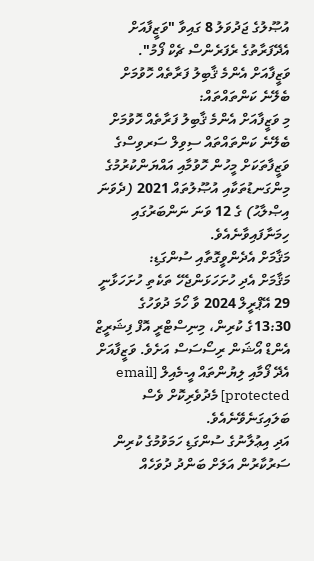އުޞޫލުގެ ޖަދުވަލު 8 ގައިވާ "ވަޒީފާއަށް އެދޭފަރާތުގެ ރެފަރެންސް ޗެކް ފޯމު".
ވަޒީފާއަށް އެންމެ ޤާބިލު ފަރާތެއް ހޮވުމަށް ބެލޭނެ ކަންތައްތައް:
މި ވަޒީފާއަށް އެންމެ ޤާބިލު ފަރާތެއް ހޮވުމަށް ބެލޭނެ ކަންތައްތައް ސިވިލް ސަރވިސްގެ ވަޒީފާތަކަށް މީހުން ހޮވުމާއި އައްޔަންކުރުމުގެ މިންގަނޑުތަކާއި އުޞޫލުތައް 2021 (ދެވަނަ އިޞްލާޙު) ގެ 12 ވަނަ ނަންބަރުގައި ހިމަނާފައިވާނެއެވެ.
މަޤާމަށް އެދެންވީގޮތާއި ސުންގަޑި:
މަޤާމަށް އެދި ހުށަހަޅަންޖެހޭ ތަކެތި ހުށަހަޅާނީ 29 އޭޕްރީލް 2024 ވާ ހޯމަ ދުވަހުގެ 13:30ގެ ކުރިން، މިނިސްޓްރީ އޮފް ފިޝަރީޒް އެންޑް އޯޝަން ރިސޯސަސް އަށެވެ. ވަޒީފާއަށް އެދޭ ފޯމާއި ލިޔުންތައް އީ-މެއިލް [email protected] މެދުވެރިކޮށް ވެސް ބަލައިގަނެވޭނެއެވެ.
އަދި އިޢުލާނުގެ ސުންގަޑި ހަމަވުމުގެ ކުރިން ސަރުކާރުން އަލަށް ބަންދު ދުވަހެއް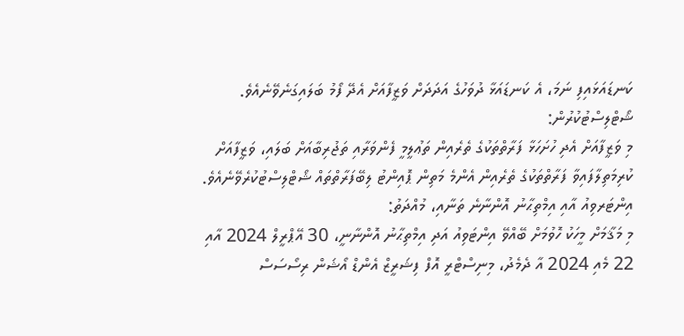ކަނޑައަޅައިފި ނަމަ، އެ ކަނޑައަޅާ ދުވަހުގެ އަދަދަށް ވަޒީފާއަށް އެދޭ ފޯމު ބަލައިގަނެވޭނެއެވެ.
ޝޯޓްލިސްޓުކުރުން:
މި ވަޒީފާއަށް އެދި ހުށަހަޅާ ފަރާތްތަކުގެ ތެރެއިން ތަޢުލީމީ ފެންވަރާއި ތަޖުރިބާއަށް ބަލައި، ވަޒީފާއަށް ކުރިމަތިލާފައިވާ ފަރާތްތަކުގެ ތެރެއިން އެންމެ މަތިން ޕޮއިންޓު ލިބޭފަރާތްތައް ޝޯޓްލިސްޓުކުރެވޭނެއެވެ.
އިންޓަރވިއު އާއި އިމްތިޙާނު އޮންނާނެ ތަނާއި، މުއްދަތު:
މި މަޤާމަށް މީހަކު ހޮވުމަށް ބޭއްވޭ އިންޓަވިއު އަދި އިމްތިޙާނު އޮންނާނީ، 30 އޭޕްރީލް 2024 އާއި 22 މެއި 2024 އާ ދެމެދު، މިނިސްޓްރީ އޮފް ފިޝަރީޒް އެންޑް އޯޝަން ރިސޯސަސް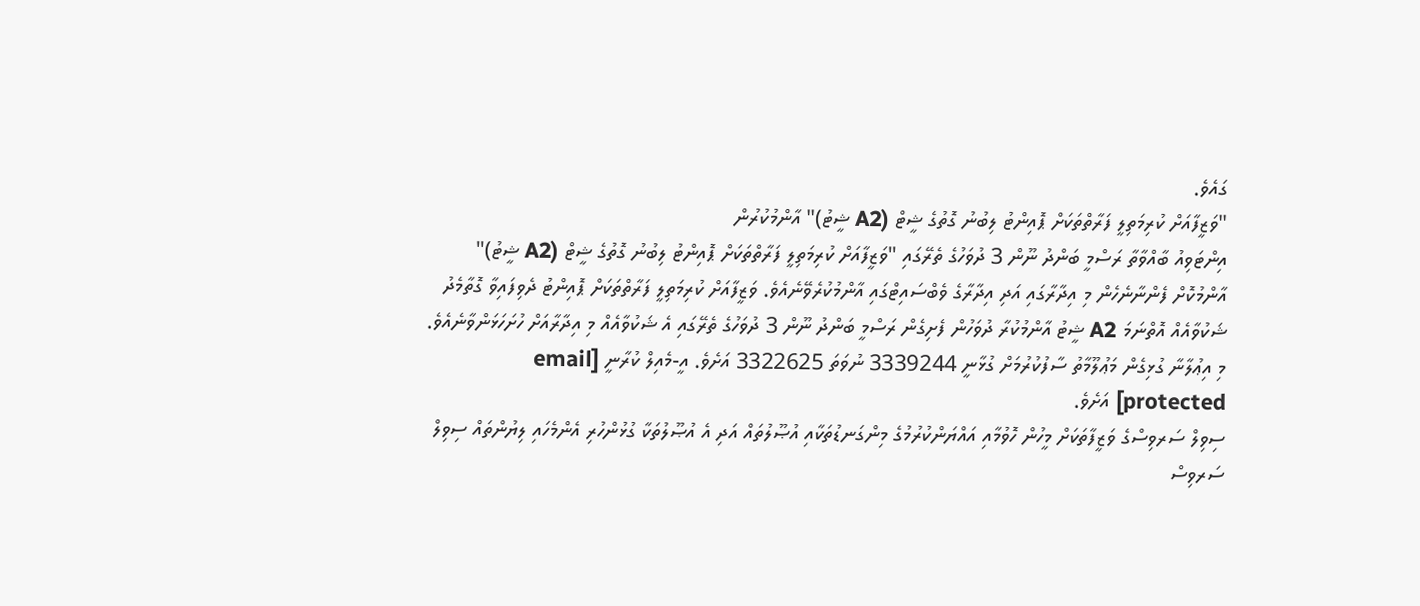ގައެވެ.
"ވަޒީފާއަށް ކުރިމަތިލީ ފަރާތްތަކަށް ޕޮއިންޓު ލިބުނު ގޮތުގެ ޝީޓް (A2 ޝީޓު)" އާންމުކުރުން
އިންޓަވިއު ބާއްވާތާ ރަސްމީ ބަންދު ނޫން 3 ދުވަހުގެ ތެރޭގައި "ވަޒީފާއަށް ކުރިމަތިލީ ފަރާތްތަކަށް ޕޮއިންޓު ލިބުނު ގޮތުގެ ޝީޓް (A2 ޝީޓު)" އާންމުކޮށް ފެންނާނެހެން މި އިދާރާގައި އަދި އިދާރާގެ ވެބްސައިޓްގައި އާންމުކުރެވޭނެއެވެ. ވަޒީފާއަށް ކުރިމަތިލީ ފަރާތްތަކަށް ޕޮއިންޓު ދެވިފައިވާ ގޮތާމެދު ޝަކުވާއެއް އޮތްނަމަ A2 ޝީޓު އާންމުކުރާ ދުވަހުން ފެށިގެން ރަސްމީ ބަންދު ނޫން 3 ދުވަހުގެ ތެރޭގައި އެ ޝަކުވާއެއް މި އިދާރާއަށް ހުށަހަޅަންވާނެއެވެ.
މި އިޢުލާނާ ގުޅިގެން މަޢުލޫމާތު ސާފުކުރުމަށް ގުޅާނީ 3339244 ނުވަތަ 3322625 އަށެވެ. އީ-މެއިލް ކުރާނީ [email protected] އަށެވެ.
ސިވިލް ސަރވިސްގެ ވަޒީފާތަކަށް މީހުން ހޮވުމާއި އައްޔަންކުރުމުގެ މިންގަނޑުތަކާއި އުޞޫލުތައް އަދި އެ އުޞޫލުތަކާ ގުޅުންހުރި އެންމެހައި ލިޔުންތައް ސިވިލް ސަރވިސް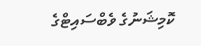ކޮމިޝަނުގެ ވެބްސައިޓްގެ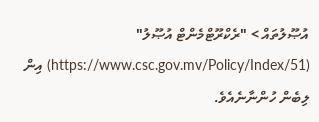އުޞޫލުތައް > "ރެކްރޫޓްމެންޓް އުޞޫލު" (https://www.csc.gov.mv/Policy/Index/51) އިން ލިބެން ހުންނާނެއެވެ.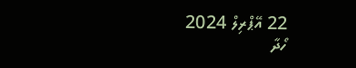22 އޭޕްރިލް 2024
ހޯދާ